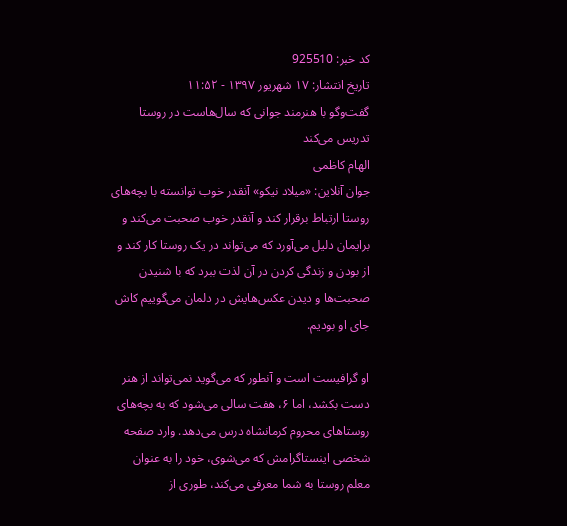کد خبر: 925510
تاریخ انتشار: ۱۷ شهريور ۱۳۹۷ - ۱۱:۵۲
گفت‌وگو با هنرمند جوانی که سال‌هاست در روستا تدریس می‌کند
الهام کاظمی
جوان آنلاین: «میلاد نیکو» آنقدر خوب توانسته با بچه‌های روستا ارتباط برقرار کند و آنقدر خوب صحبت می‌کند و برایمان دلیل می‌آورد که می‌تواند در یک روستا کار کند و از بودن و زندگی کردن در آن لذت ببرد که با شنیدن صحبت‌ها و دیدن عکس‌هایش در دلمان می‌گوییم کاش جای او بودیم.

او گرافیست است و آنطور که می‌گوید نمی‌تواند از هنر دست بکشد، اما ۶، هفت سالی می‌شود که به بچه‌های روستا‌های محروم کرمانشاه درس می‌دهد. وارد صفحه شخصی اینستاگرامش که می‌شوی، خود را به عنوان معلم روستا به شما معرفی می‌کند، طوری از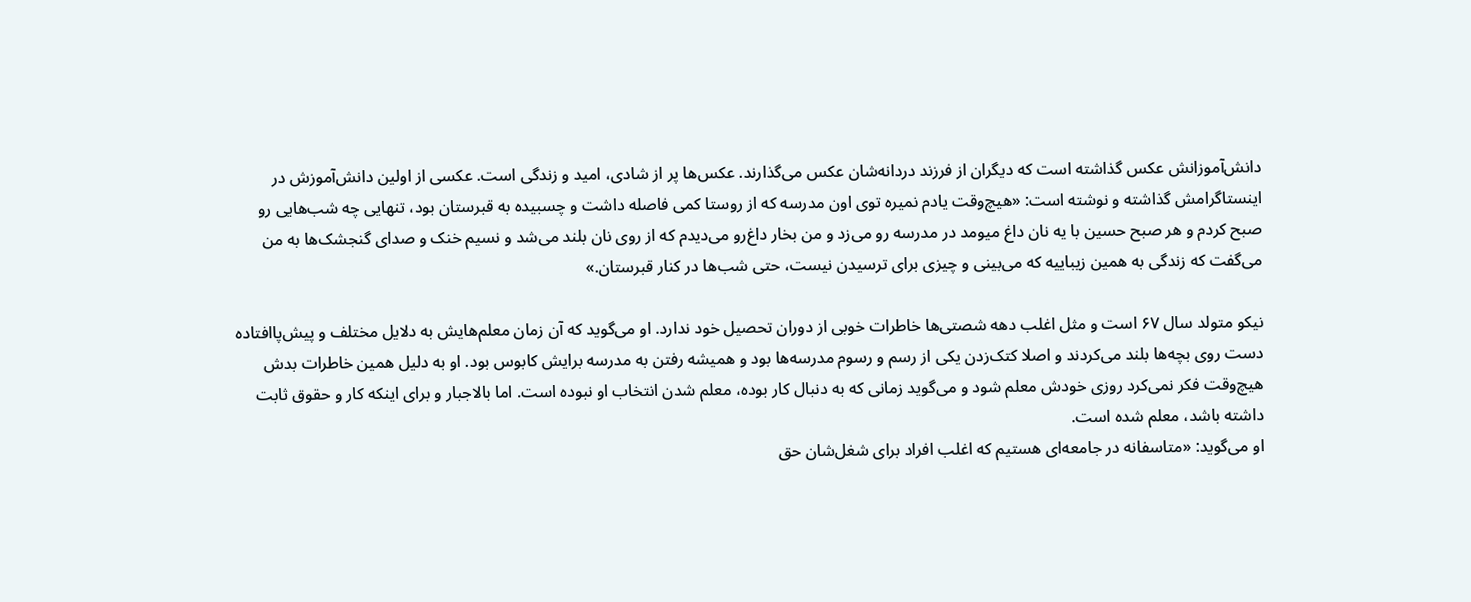دانش‌آموزانش عکس گذاشته است که دیگران از فرزند دردانه‌شان عکس می‌گذارند. عکس‌ها پر از شادی، امید و زندگی است. عکسی از اولین دانش‌آموزش در اینستاگرامش گذاشته و نوشته است: «هیچ‌وقت یادم نمیره توی اون مدرسه که از روستا کمی فاصله داشت و چسبیده به قبرستان بود، تنهایی چه شب‌هایی رو صبح کردم و هر صبح حسین با یه نان داغ میومد در مدرسه رو می‌زد و من بخار داغ‌رو می‌دیدم که از روی نان بلند می‌شد و نسیم خنک و صدای گنجشک‌ها به من می‌گفت که زندگی به همین زیباییه که می‌بینی و چیزی برای ترسیدن نیست، حتی شب‌ها در کنار قبرستان.»

نیکو متولد سال ۶۷ است و مثل اغلب دهه شصتی‌ها خاطرات خوبی از دوران تحصیل خود ندارد. او می‌گوید که آن زمان معلم‌هایش به دلایل مختلف و پیش‌پاافتاده دست روی بچه‌ها بلند می‌کردند و اصلا کتک‌زدن یکی از رسم و رسوم مدرسه‌ها بود و همیشه رفتن به مدرسه برایش کابوس بود. او به دلیل همین خاطرات بدش هیچ‌وقت فکر نمی‌کرد روزی خودش معلم شود و می‌گوید زمانی که به دنبال کار بوده، معلم شدن انتخاب او نبوده است. اما بالاجبار و برای اینکه کار و حقوق ثابت داشته باشد، معلم شده است.
او می‌گوید: «متاسفانه در جامعه‌ای هستیم که اغلب افراد برای شغل‌شان حق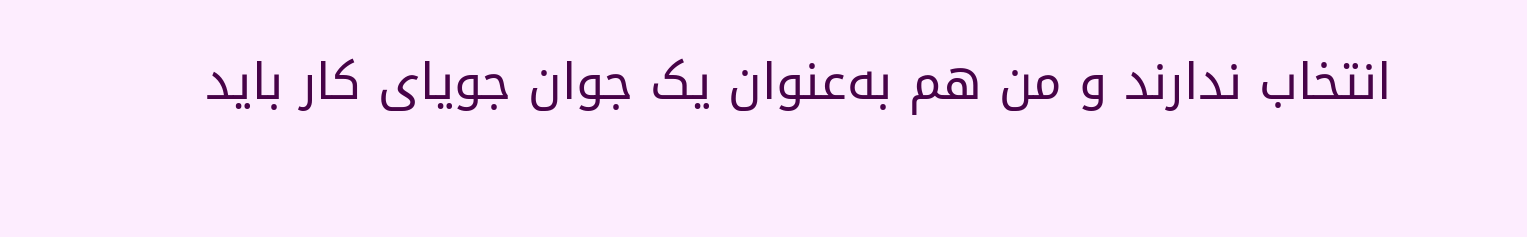انتخاب ندارند و من هم به‌عنوان یک جوان جویای کار باید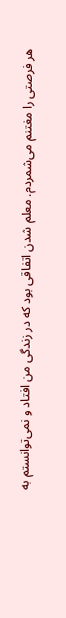هر فرصتی را مغتنم می‌شمردم. معلم شدن اتفاقی بود که در زندگی من افتاد و نمی‌توانستم به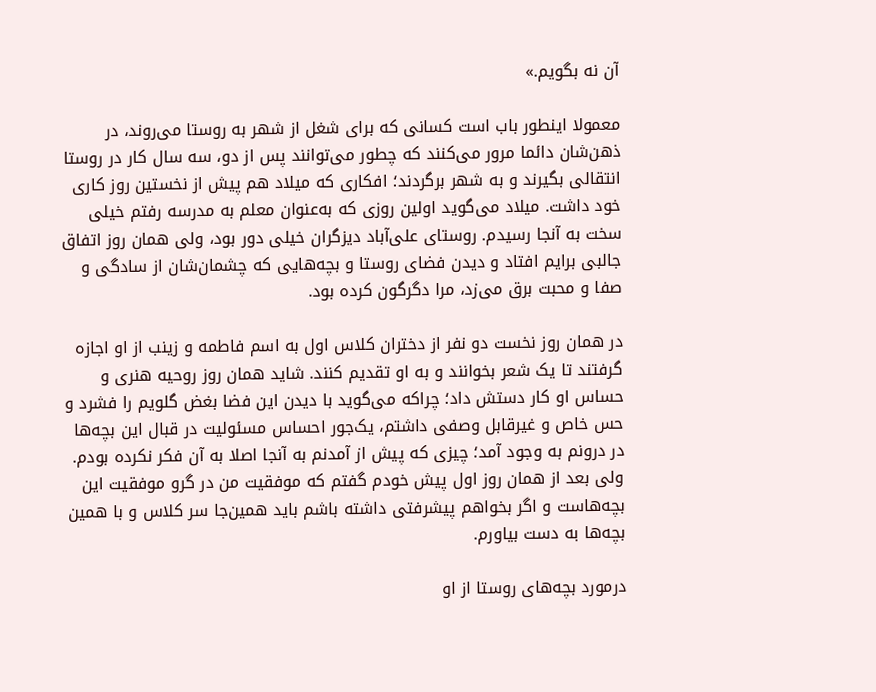آن نه بگویم.»

معمولا اینطور باب است کسانی که برای شغل از شهر به روستا می‌روند، در ذهن‌شان دائما مرور می‌کنند که چطور می‌توانند پس از دو، سه سال کار در روستا انتقالی بگیرند و به شهر برگردند؛ افکاری که میلاد هم پیش از نخستین روز کاری خود داشت. میلاد می‌گوید اولین روزی که به‌عنوان معلم به مدرسه رفتم خیلی سخت به آنجا رسیدم. روستای علی‌آباد دیزگران خیلی دور بود، ولی همان روز اتفاق جالبی برایم افتاد و دیدن فضای روستا و بچه‌هایی که چشمان‌شان از سادگی و صفا و محبت برق می‌زد، مرا دگرگون کرده بود.

در همان روز نخست دو نفر از دختران کلاس اول به اسم فاطمه و زینب از او اجازه گرفتند تا یک شعر بخوانند و به او تقدیم کنند. شاید همان روز روحیه هنری و حساس او کار دستش داد؛ چراکه می‌گوید با دیدن این فضا بغض گلویم را فشرد و حس خاص و غیرقابل وصفی داشتم، یک‌جور احساس مسئولیت در قبال این بچه‌ها در درونم به وجود آمد؛ چیزی که پیش از آمدنم به آنجا اصلا به آن فکر نکرده بودم. ولی بعد از همان روز اول پیش خودم گفتم که موفقیت من در گرو موفقیت این بچه‌هاست و اگر بخواهم پیشرفتی داشته باشم باید همین‌جا سر کلاس و با همین بچه‌ها به دست بیاورم.

درمورد بچه‌های روستا از او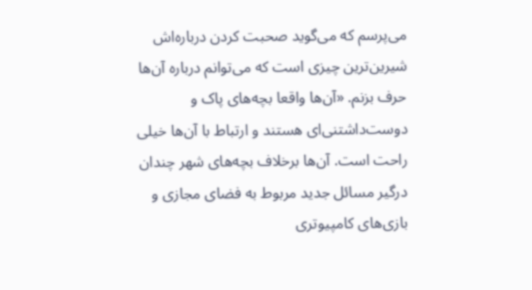می‌پرسم که می‌گوید صحبت کردن درباره‌اش شیرین‌ترین چیزی است که می‌توانم درباره آن‌ها حرف بزنم. «آن‌ها واقعا بچه‌های پاک و دوست‌داشتنی‌ای هستند و ارتباط با آن‌ها خیلی راحت است. آن‌ها برخلاف بچه‌های شهر چندان درگیر مسائل جدید مربوط به فضای مجازی و بازی‌های کامپیوتری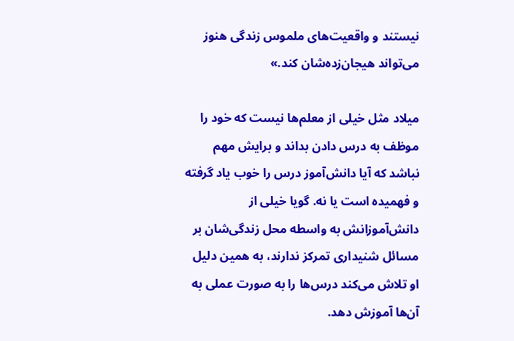نیستند و واقعیت‌های ملموس زندگی هنوز می‌تواند هیجان‌زده‌شان کند.»

میلاد مثل خیلی از معلم‌ها نیست که خود را موظف به درس دادن بداند و برایش مهم نباشد که آیا دانش‌آموز درس را خوب یاد گرفته و فهمیده است یا نه. گویا خیلی از دانش‌آموزانش به واسطه محل زندگی‌شان بر مسائل شنیداری تمرکز ندارند، به همین دلیل او تلاش می‌کند درس‌ها را به صورت عملی به آن‌ها آموزش دهد.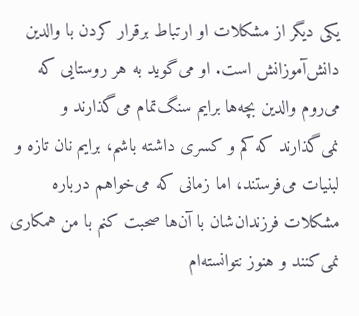یکی دیگر از مشکلات او ارتباط برقرار کردن با والدین دانش‌آموزانش است. او می‌گوید به هر روستایی که می‌روم والدین بچه‌ها برایم سنگ‌تمام می‌گذارند و نمی‌گذارند که کم و کسری داشته باشم، برایم نان تازه و لبنیات می‌فرستند، اما زمانی که می‌خواهم درباره مشکلات فرزندان‌شان با آن‌ها صحبت کنم با من همکاری نمی‌کنند و هنوز نتوانسته‌ام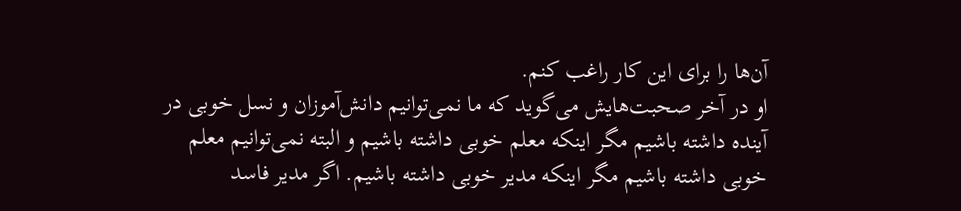آن‌ها را برای این کار راغب کنم.
او در آخر صحبت‌هایش می‌گوید که ما نمی‌توانیم دانش‌آموزان و نسل خوبی در آینده داشته باشیم مگر اینکه معلم خوبی داشته باشیم و البته نمی‌توانیم معلم خوبی داشته باشیم مگر اینکه مدیر خوبی داشته باشیم. اگر مدیر فاسد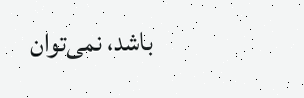باشد، نمی‌توان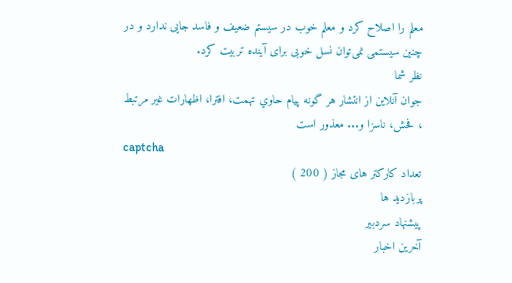معلم را اصلاح کرد و معلم خوب در سیستم ضعیف و فاسد جایی ندارد و در چنین سیستمی نمی‌توان نسل خوبی برای آینده تربیت کرد.
نظر شما
جوان آنلاين از انتشار هر گونه پيام حاوي تهمت، افترا، اظهارات غير مرتبط ، فحش، ناسزا و... معذور است
captcha
تعداد کارکتر های مجاز ( 200 )
پربازدید ها
پیشنهاد سردبیر
آخرین اخبار